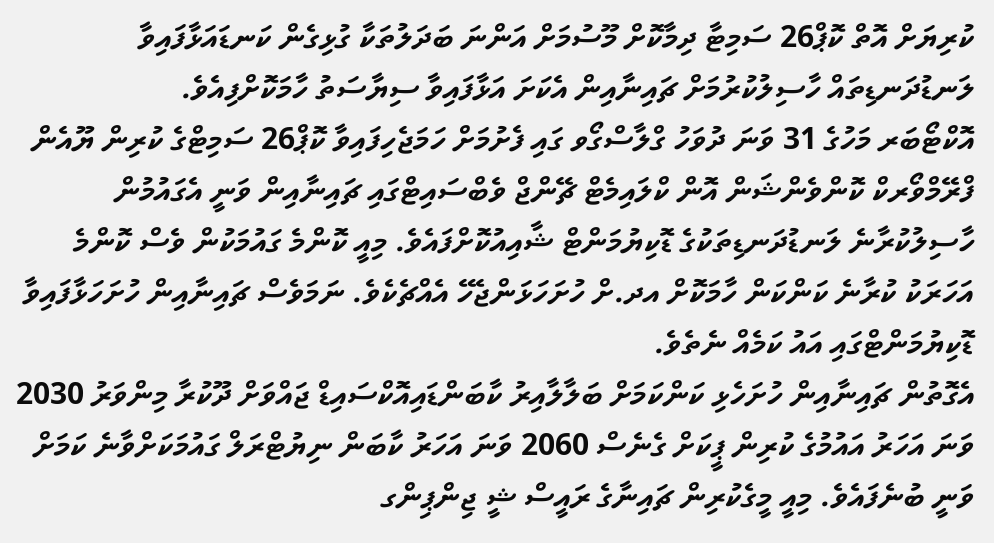ކުރިޔަށް އޮތް ކޮޕް26 ސަމިޓާ ދިމާކޮށް މޫސުމަށް އަންނަ ބަދަލުތަކާ ގުޅިގެން ކަނޑައަޅާފައިވާ ލަނޑުދަނޑިތައް ހާސިލުކުރުމަށް ޗައިނާއިން އެކަށަ އަޅާފައިވާ ސިޔާސަތު ހާމަކޮށްފިއެވެ.
އޮކްޓޯބަރ މަހުގެ 31 ވަނަ ދުވަހު ގްލާސްގޯވ ގައި ފެށުމަށް ހަމަޖެހިފައިވާ ކޮޕް26 ސަމިޓްގެ ކުރިން ޔޫއެން ފްރޭމްވޯރކް ކޮންވެންޝަން އޮން ކްލައިމެޓް ޗޭންޖް ވެބްސައިޓްގައި ޗައިނާއިން ވަނީ އެގައުމުން ހާސިލުކުރާނެ ލަނޑުދަނޑިތަކުގެ ޑޮކިޔުމަންޓް ޝާއިއުކޮށްފައެވެ. މިއީ ކޮންމެ ގައުމަކުން ވެސް ކޮންމެ އަހަރަކު ކުރާނެ ކަންކަން ހާމަކޮށް އދ.ށް ހުށަހަޅަންޖެހޭ އެއްޗެކެވެ. ނަމަވެސް ޗައިނާއިން ހުށަހަޅާފައިވާ ޑޮކިޔުމަންޓްގައި އައު ކަމެއް ނެތެވެ.
އެގޮތުން ޗައިނާއިން ހުށަހެޅި ކަންކަމަށް ބަލާލާއިރު ކާބަންޑައިއޮކްސައިޑް ޖައްވަށް ދޫކުރާ މިންވަރު 2030 ވަނަ އަހަރު އައުމުގެ ކުރިން ޕީކަށް ގެނެސް 2060 ވަނަ އަހަރު ކާބަން ނިޔުޓްރަލް ގައުމަކަށްވާނެ ކަމަށް ވަނީ ބުނެފައެވެ. މިއީ މީގެކުރިން ޗައިނާގެ ރައީސް ޝީ ޖިންޕިންގ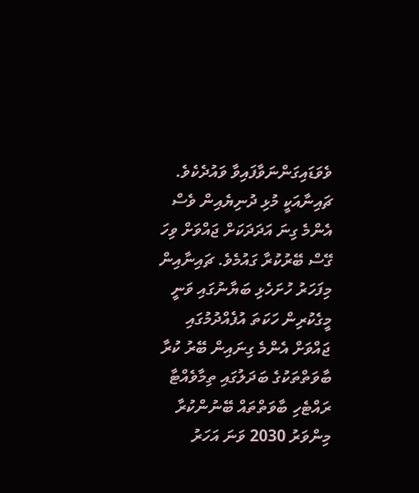ވެވަޑައިގަންނަވާފައިވާ ވައުދެކެވެ.
ޗައިނާއަކީ މުޅި ދުނިޔެއިން ވެސް އެންމެ ގިނަ އަދަދަކަށް ޖައްވަށް ވިހަ ގޭސް ބޭރުކުރާ ގައުމެވެ. ޗައިނާއިން މިފަހަރު ހުށަހެޅި ބަޔާނުގައި ވަނީ މީގެކުރިން ހަކަތަ އުފެއްދުމުގައި ޖައްވަށް އެންމެ ގިނައިން ބޭރު ކުރާ ބާވަތްތަކުގެ ބަދަލުގައި ތިމާވެއްޓާ ރައްޓެހި ބާވަތްތައް ބޭނުންކުރާ މިންވަރު 2030 ވަނަ އަހަރު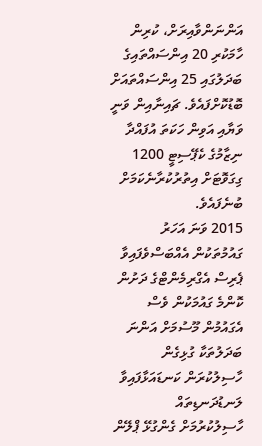އަންނަންވާއިރަށް، ކުރިން ހާމަކުރި 20 އިންސައްތައިގެ ބަދަލުގައި 25 އިންސައްތައަށް ބޮޑުކޮށްފައެވެ. ޗައިނާއިން ވަނީ ވަޔާއި އަވިން ހަކަތަ އުފައްދާ ނިޒާމުގެ ކެޕޭސިޓީ 1200 ގިގަވޮޓަށް އިތުރުކުރާނެކަމަށް ބުނެފައެވެ.
2015 ވަނަ އަހަރު ގައުމުތަކުން އެއްބަސްވެފައިވާ ޕެރިސް އެގްރިމެންޓްގެ ދަށުން ކޮންމެ ގައުމަކުން ވެސް އެގައުމުން މޫސުމަށް އަންނަ ބަދަލުތަކާ ގުޅިގެން ހާސިލުކުރަން ކަނޑައަޅާފައިވާ ލަނޑުދަނޑިތައް ހާސިލުކުރުމަށް ގެންގުޅޭ ޕްލޭން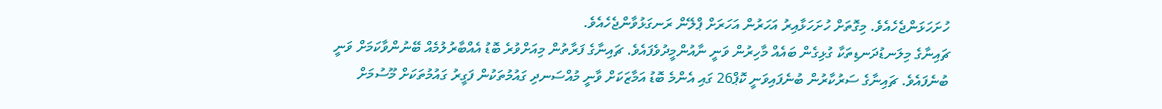ހުށަހަޅަންޖެހެއެވެ. މިގޮތަށް ހުށަހަޅާއިރު އަހަރުން އަހަރަށް ޕްލޭން ރަނގަޅުވާންޖެހެއެވެ.
ޗައިނާގެ މިލަނޑުދަނޑިތަކާ ގުޅިގެން ބައެއް މާހިރުން ވަނީ ނާއުންމީދުވެފައެވެ. ޗައިނާގެ ފަރާތުން މިއަށްވުރެ ބޮޑު އެއްބާރުލުމެއް ބޭނުންވާކަމަށް ވަނީ ބުނެފައެވެ. ޗައިނާގެ ސަރުކާރުން ބުނެފައިވަނީ ކޮޕް26 ގައި އެންމެ ބޮޑު އަމާޒަކަށް ވާނީ މުއްސަނދި ގައުމުތަކުން ފަގީރު ގައުމުތަކަށް މޫސުމަށް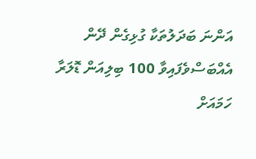އަންނަ ބަދަލުތަކާ ގުޅިގެން ދޭން އެއްބަސްވެފައިވާ 100 ބިލިއަން ޑޮލަރާ ހަމައަށް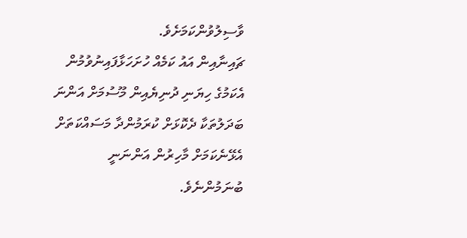ވާސިލުވުންކަމަށެވެ.
ޗައިނާއިން އައު ކަމެއް ހުށަހަޅާފައިނުވުމުން އެކަމުގެ ހިޔަނި ދުނިޔެއިން މޫސުމަށް އަންނަ ބަދަލުތަކާ ދެކޮޅަށް ކުރަމުންދާ މަސައްކަތަށް އެޅޭނެކަމަށް މާހިރުން އަންނަނީ ބުނަމުންނެވެ.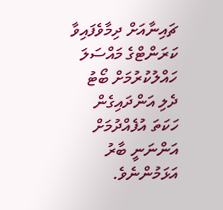ޗައިނާއަށް ދިމާވެފައިވާ ކަރަންޓްގެ މައްސަލަ ހައްލުކުރުމަށް ބޯޓު ދެލި އަންދައިގެން ހަކަތަ އުފެއްދުމަށް އަންނަނީ ބާރު އަޅަމުންނެވެ.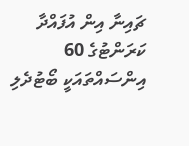ޗައިނާ އިން އުފައްދާ ކަރަންޓުގެ 60 އިންސައްތައަކީ ބޯޓުދެލި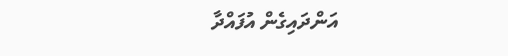އަންދައިގެން އުފައްދާ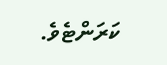ކަރަންޓެވެ.